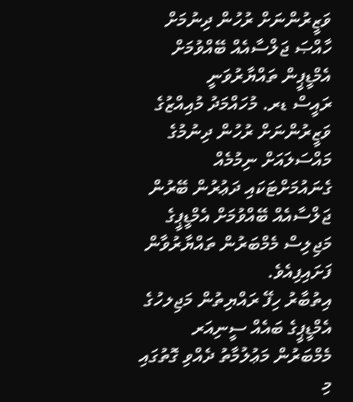ވަޒީރުންނަށް ރުހުން ދިނުމަށް ހާއްޞަ ޖަލްސާއެއް ބޭއްވުމަށް އެމްޑީޕީން ތައްޔާރުވަނީ
ރައީސް ޑރ. މުހައްމަދު މުއިއްޒުގެ ވަޒީރުންނަށް ރުހުން ދިނުމުގެ މައްސަލައަށް ނިމުމެއް ގެނައުމަށްޓަކައި ދަޢުރުން ބޭރުން ޖަލްސާއެއް ބޭއްވުމަށް އެމްޑީޕީގެ މަޖިލިސް މެމްބަރުން ތައްޔާރުވާން ފަށައިފިއެވެ.
އިތުބާރު ހިފޭ ރައްޔިތުން މަޖިލހުގެ އެމްޑީޕީގެ ބައެއް ސީނިއަރ މެމްބަރުން މަޢުލުމާތު ދެއްވި ގޮތުގައި މި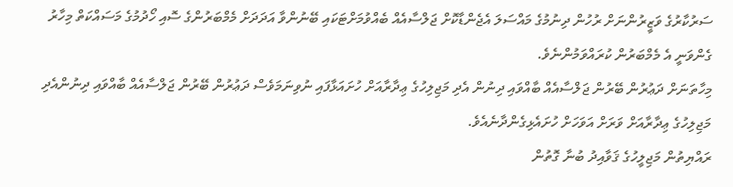ސަރުކާރުގެ ވަޒީރުންނަށް ރުހުން ދިނުމުގެ މައްސަލަ އެޖެންޑާކޮށް ޖަލްސާއެއް ބެއްވުމަށްޓަކައި ބޭނުންވާ އަދަދަށް މެމްބަރުންގެ ސޮއި ހޯދުމުގެ މަސައްކަތް މިހާރު ގެންވަނީ އެ މެމްބަރުން ކުރައްވަމުންނެވެ.
މިހާތަނަށް ދަޢުރުން ބޭރުން ޖަލްސާއެއް ބާއްވައި ދިނުން އެދި މަޖިލިހުގެ ޢިދާރާއަށް ހުށައަޅާފައި ނުވިނަމަވެސް ދަޢުރުން ބޭރުން ޖަލްސާއެއް ބާއްވައި ދިނުންއެދި މަޖިލިހުގެ ޢިދާރާއަށް ވަރަށް އަވަހަށް ހުށައެޅިގެންދާނެއެވެ.
ރައްޔިތުން މަޖިލީހުގެ ޤަވާއިދު ބުނާ ގޮތުން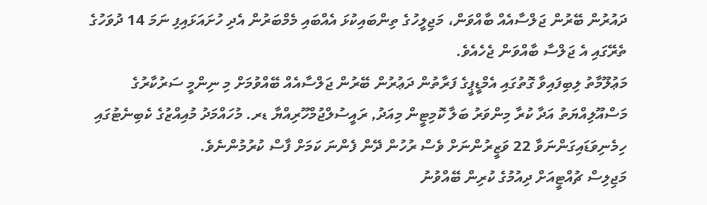ދައުރުން ބޭރުން ޖަލްސާއެއް ބާއްވަން، މަޖިލީހުގެ ތިންބައިކުޅަ އެއްބައި މެމްބަރުން އެދި ހުށައަޅައިފި ނަމަ 14 ދުވަހުގެ ތެރޭގައި އެ ޖަލްސާ ބާއްވަން ޖެހެއެވެ.
މަޢުލޫމާތު ލިބިފައިވާ ގޮތުގައި އެމްޑީޕީގެ ފަރާތުން ދަޢުރުން ބޭރުން ޖަލްސާއެއް ބޭއްވުމަށް މި ނިންމީ ސަރުކާރުގެ މަސްއޫލިއްޔަތު އަދާ ކުރާ މިންވަރު ބަލާ ކޮމިޓީން މިއަދު, ރައީސުލްޖުމްހޫރިއްޔާ ޑރ. މުހައްމަދު މުއިއްޒުގެ ކެބިނެޓުގައި ހިމެނިވަޑައިގަންނަވާ 22 ވަޒީރުންނަށް ވެސް ރުހުން ދޭން ފެންނަ ކަމަށް ފާސް ކުރުމުންނެވެ.
މަޖިލިސް ޗުއްޓީއަށް ދިއުމުގެ ކުރިން ބޭއްވުނު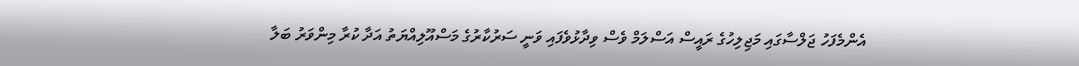އެންމެފަހު ޖަލްސާގައި މަޖިލިހުގެ ރައީސް އަސްލަމް ވެސް ވިދާޅުވެފައި ވަނީ ސަރުކާރުގެ މަސްއޫލިއްޔަތު އަދާ ކުރާ މިންވަރު ބަލާ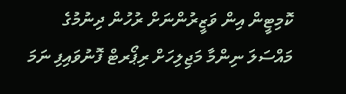ކޮމިޓީން އިން ވަޒީރުންނަށް ރުހުން ދިނުމުގެ މައްސަލަ ނިންމާ މަޖިލިހަށް ރިޕޯރޓް ފޮނުވައިފި ނަމަ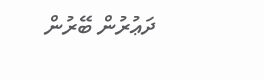ދަޢުރުން ބޭރުން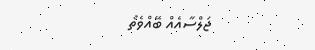ޖަލްސާއެއް ބޭއްވެތޯ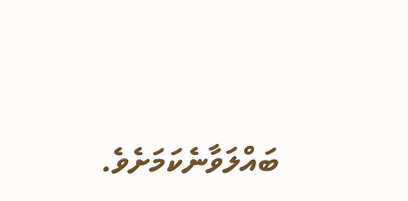ބައްލަވާނެކަމަށެވެ.